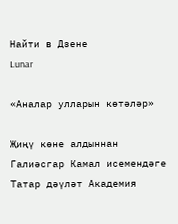Найти в Дзене
Lunar

«Аналар улларын көтәләр»

Җиңү көне алдыннан Галиәсгар Камал исемендәге Татар дәүләт Академия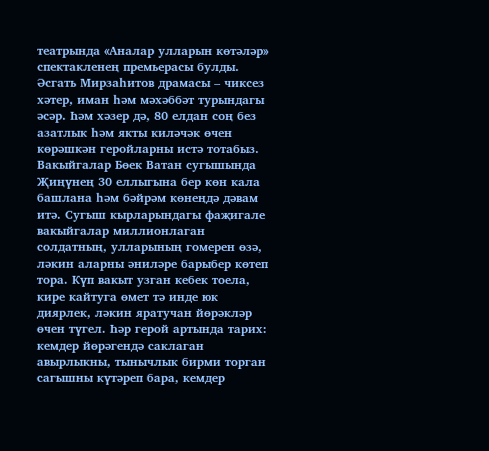театрында «Аналар улларын көтәләр» спектакленең премьерасы булды. Әсгать Мирзаһитов драмасы – чиксез хәтер, иман һәм мәхәббәт турындагы әсәр. Һәм хәзер дә, 80 елдан соң без азатлык һәм якты киләчәк өчен көрәшкән геройларны истә тотабыз. Вакыйгалар Бөек Ватан сугышында Җиңүнең 30 еллыгына бер көн кала башлана һәм бәйрәм көнеңдә дәвам итә. Сугыш кырларындагы фаҗигале вакыйгалар миллионлаган солдатның, улларының гомерен өзә, ләкин аларны әниләре барыбер көтеп тора. Күп вакыт узган кебек тоела, кире кайтуга өмет тә инде юк диярлек, ләкин яратучан йөрәкләр өчен түгел. Һәр герой артында тарих: кемдер йөрәгендә саклаган авырлыкны, тынычлык бирми торган сагышны күтәреп бара, кемдер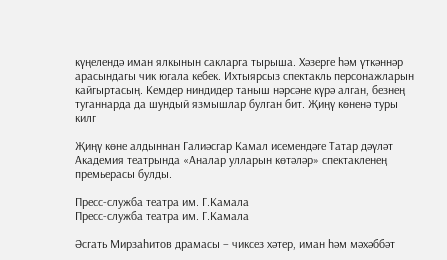күңелендә иман ялкынын сакларга тырыша. Хәзерге һәм үткәннәр арасындагы чик югала кебек. Ихтыярсыз спектакль персонажларын кайгыртасың. Кемдер ниндидер таныш нәрсәне күрә алган, безнең туганнарда да шундый язмышлар булган бит. Җиңү көненә туры килг

Җиңү көне алдыннан Галиәсгар Камал исемендәге Татар дәүләт Академия театрында «Аналар улларын көтәләр» спектакленең премьерасы булды.

Пресс-служба театра им. Г.Камала
Пресс-служба театра им. Г.Камала

Әсгать Мирзаһитов драмасы – чиксез хәтер, иман һәм мәхәббәт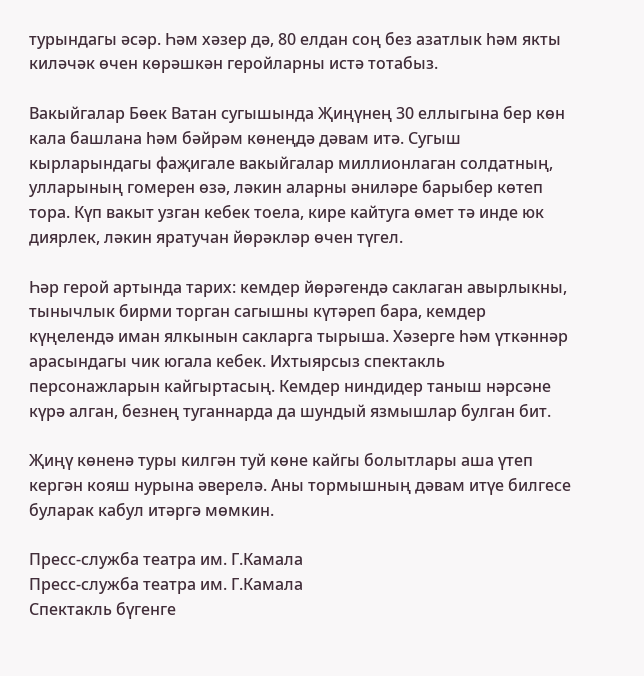турындагы әсәр. Һәм хәзер дә, 80 елдан соң без азатлык һәм якты киләчәк өчен көрәшкән геройларны истә тотабыз.

Вакыйгалар Бөек Ватан сугышында Җиңүнең 30 еллыгына бер көн кала башлана һәм бәйрәм көнеңдә дәвам итә. Сугыш кырларындагы фаҗигале вакыйгалар миллионлаган солдатның, улларының гомерен өзә, ләкин аларны әниләре барыбер көтеп тора. Күп вакыт узган кебек тоела, кире кайтуга өмет тә инде юк диярлек, ләкин яратучан йөрәкләр өчен түгел.

Һәр герой артында тарих: кемдер йөрәгендә саклаган авырлыкны, тынычлык бирми торган сагышны күтәреп бара, кемдер күңелендә иман ялкынын сакларга тырыша. Хәзерге һәм үткәннәр арасындагы чик югала кебек. Ихтыярсыз спектакль персонажларын кайгыртасың. Кемдер ниндидер таныш нәрсәне күрә алган, безнең туганнарда да шундый язмышлар булган бит.

Җиңү көненә туры килгән туй көне кайгы болытлары аша үтеп кергән кояш нурына әверелә. Аны тормышның дәвам итүе билгесе буларак кабул итәргә мөмкин.

Пресс-служба театра им. Г.Камала
Пресс-служба театра им. Г.Камала
Спектакль бүгенге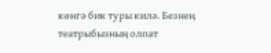көнгә бик туры килә. Безнең театрыбызның олпат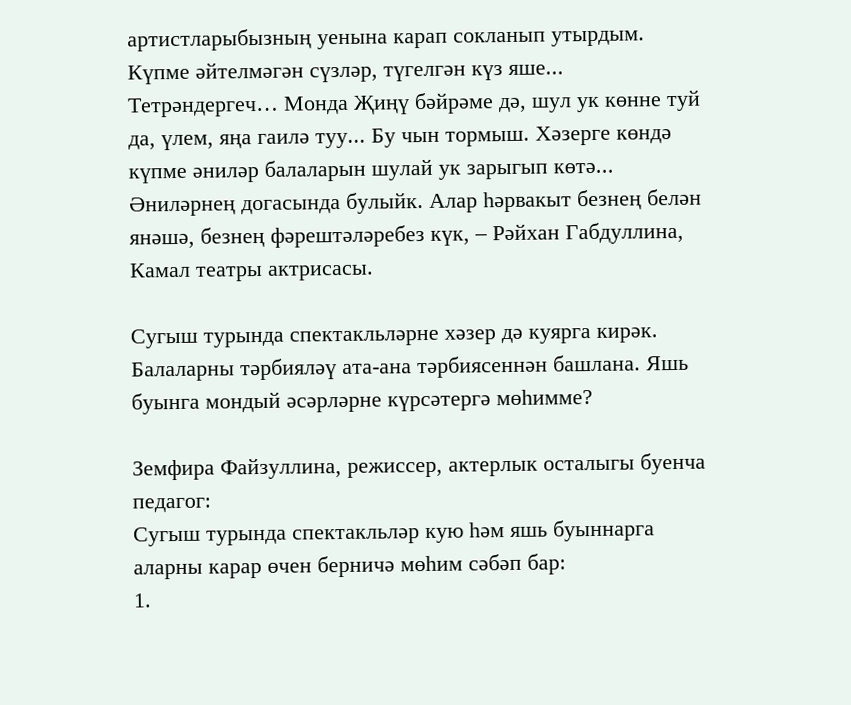артистларыбызның уенына карап сокланып утырдым. Күпме әйтелмәгән сүзләр, түгелгән күз яше... Тетрәндергеч… Монда Җиңү бәйрәме дә, шул ук көнне туй да, үлем, яңа гаилә туу... Бу чын тормыш. Хәзерге көндә күпме әниләр балаларын шулай ук зарыгып көтә... Әниләрнең догасында булыйк. Алар һәрвакыт безнең белән янәшә, безнең фәрештәләребез күк, – Рәйхан Габдуллина, Камал театры актрисасы.

Сугыш турында спектакльләрне хәзер дә куярга кирәк. Балаларны тәрбияләү ата-ана тәрбиясеннән башлана. Яшь буынга мондый әсәрләрне күрсәтергә мөһимме?

Земфира Файзуллина, режиссер, актерлык осталыгы буенча педагог:
Сугыш турында спектакльләр кую һәм яшь буыннарга аларны карар өчен берничә мөһим сәбәп бар:
1.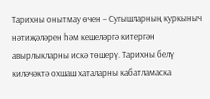Тарихны онытмау өчен – Сугышларның куркыныч нәтиҗәләрен һәм кешеләргә китергән авырлыкларны искә төшерү. Тарихны белү киләчәктә охшаш хаталарны кабатламаска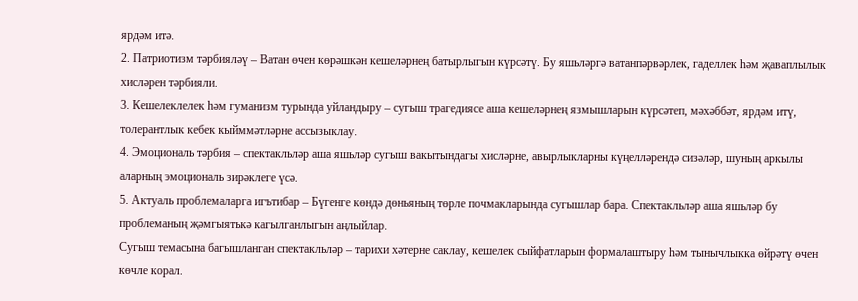ярдәм итә.
2. Патриотизм тәрбияләү – Ватан өчен көрәшкән кешеләрнең батырлыгын күрсәтү. Бу яшьләргә ватанпәрвәрлек, гаделлек һәм җаваплылык хисләрен тәрбияли.
3. Кешелеклелек һәм гуманизм турында уйландыру – сугыш трагедиясе аша кешеләрнең язмышларын күрсәтеп, мәхәббәт, ярдәм итү, толерантлык кебек кыйммәтләрне ассызыклау.
4. Эмоциональ тәрбия – спектакльләр аша яшьләр сугыш вакытындагы хисләрне, авырлыкларны күңелләрендә сизәләр, шуның аркылы аларның эмоциональ зирәклеге үсә.
5. Актуаль проблемаларга игътибар – Бүгенге көндә дөньяның төрле почмакларында сугышлар бара. Спектакльләр аша яшьләр бу проблеманың җәмгыятькә кагылганлыгын аңлыйлар.
Сугыш темасына багышланган спектакльләр – тарихи хәтерне саклау, кешелек сыйфатларын формалаштыру һәм тынычлыкка өйрәтү өчен көчле корал.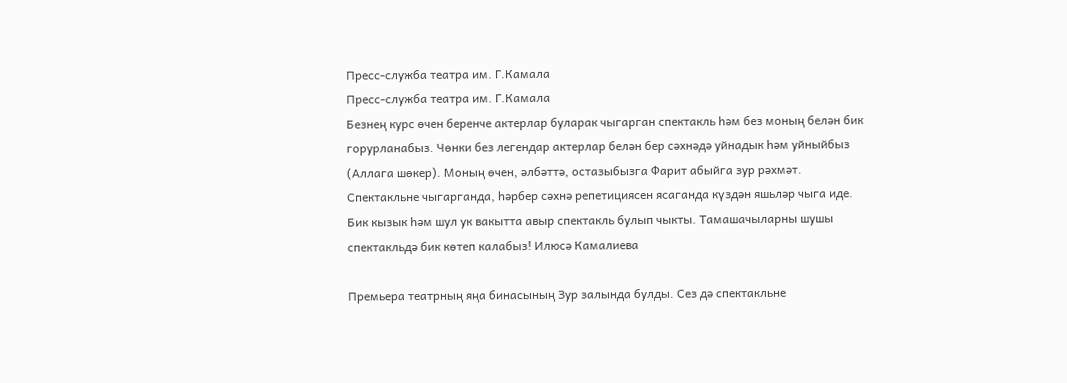Пресс-служба театра им. Г.Камала
Пресс-служба театра им. Г.Камала
Безнең курс өчен беренче актерлар буларак чыгарган спектакль һәм без моның белән бик горурланабыз. Чөнки без легендар актерлар белән бер сәхнәдә уйнадык һәм уйныйбыз (Аллага шөкер). Моның өчен, әлбәттә, остазыбызга Фарит абыйга зур рәхмәт. Спектакльне чыгарганда, һәрбер сәхнә репетициясен ясаганда күздән яшьләр чыга иде. Бик кызык һәм шул ук вакытта авыр спектакль булып чыкты. Тамашачыларны шушы спектакльдә бик көтеп калабыз! Илюсә Камалиева

Премьера театрның яңа бинасының Зур залында булды. Сез дә спектакльне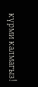күрми калмагыз!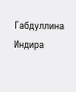Габдуллина Индира